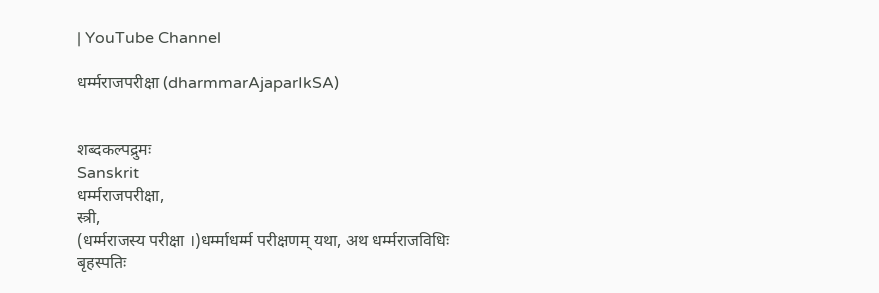| YouTube Channel

धर्म्मराजपरीक्षा (dharmmarAjaparIkSA)


शब्दकल्पद्रुमः
Sanskrit
धर्म्मराजपरीक्षा,
स्त्री,
(धर्म्मराजस्य परीक्षा ।)धर्म्माधर्म्म परीक्षणम् यथा, अथ धर्म्मराजविधिः बृहस्पतिः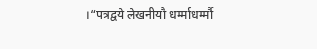।“पत्रद्वये लेखनीयौ धर्म्माधर्म्मौ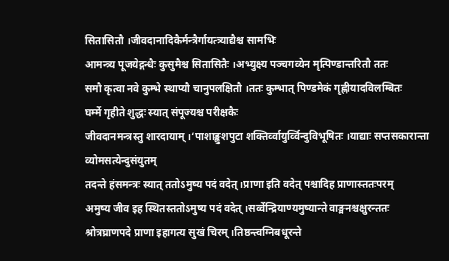सितासितौ ।जीवदानादिकैर्मन्त्रैर्गायत्त्र्याद्यैश्च सामभिः
आमन्त्र्य पूजयेद्गन्धैः कुसुमैश्च सितासितैः ।अभ्युक्ष्य पञ्चगव्येन मृत्पिण्डान्तरितौ ततः
समौ कृत्वा नवे कुम्भे स्थाप्यौ चानुपलक्षितौ ।ततः कुम्भात् पिण्डमेकं गृह्णीयादविलम्बितः
घर्म्मे गृहीते शुद्धः स्यात् संपूज्यश्च परीक्षकैः
जीवदानमन्त्रस्तु शारदायाम् ।‘पाशाङ्कुशपुटा शक्तिर्व्वायुर्व्विन्दुविभूषितः ।याद्याः सप्तसकारान्ता व्योमसत्येन्दुसंयुतम्
तदन्ते हंसमन्त्रः स्यात् ततोऽमुष्य पदं वदेत् ।प्राणा इति वदेत् पश्चादिह प्राणास्ततःपरम्
अमुष्य जीव इह स्थितस्ततोऽमुष्य पदं वदेत् ।सर्व्वेन्द्रियाण्यमुष्यान्ते वाङ्मनश्चक्षुरन्ततः
श्रोत्रघ्राणपदे प्राणा इहागत्य सुखं चिरम् ।तिष्ठन्त्वग्निबधूरन्ते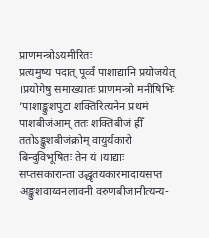प्राणमन्त्रोऽयमीरितः
प्रत्यमुष्य पदात् पूर्व्वं पाशाद्यानि प्रयोजयेत् ।प्रयोगेषु समाख्यातः प्राणमन्त्रो मनीषिभिः
’पाशाङ्कुशपुटा शक्तिरित्यनेन प्रथमं पाशबीजंआम् ततः शक्तिबीजं ह्रीँ ततोऽङ्कुशबीजंक्रोम् वायुर्यकारो बिन्दुविभूषितः तेन यं ।याद्याः सप्तसकारान्ता उद्धृतयकारमादायसप्त अङ्कुशवाय्वनलावनी वरुणबीजानीत्यन्य-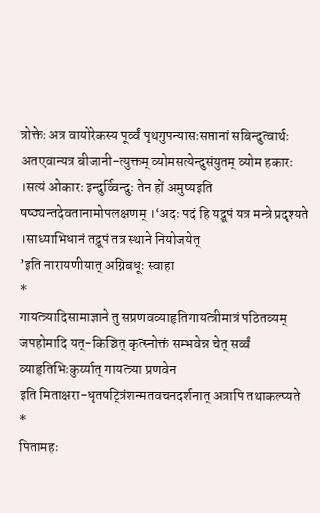त्रोक्तेः अत्र वायोरेकस्य पूर्व्वं पृथगुपन्यासःसप्तानां सबिन्दुत्वार्थः अतएवान्यत्र बीजानी-त्युक्तम् व्योमसत्येन्दुसंयुतम् व्योम हकारः ।सत्यं ओकारः इन्दुर्व्विन्दुः तेन हों अमुष्यइति षष्ठ्यन्तदेवतानामोपलक्षणम् ।‘अदः पदं हि यद्रूपं यत्र मन्त्रे प्रदृश्यते ।साध्याभिधानं तद्रूपं तत्र स्थाने नियोजयेत्
’इति नारायणीयात् अग्निबधूः स्वाहा
*
गायत्त्र्यादिसामाज्ञाने तु सप्रणवव्याहृतिगायत्त्रीमात्रं पठितव्यम् जपहोमादि यत्-किञ्चित् कृत्स्नोक्तं सम्भवेन्न चेत् सर्व्वं व्याहृतिभिःकुर्य्यात् गायत्त्र्या प्रणवेन
इति मिताक्षरा-धृतषट्त्रिंशन्मतवचनदर्शनात् अत्रापि तथाकल्प्यते
*
पितामहः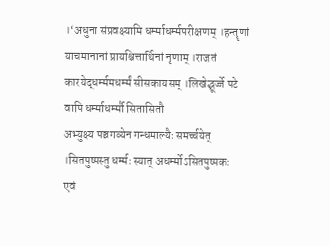।‘अधुना संप्रवक्ष्यामि धर्म्माधर्म्मपरीक्षणम् ।हन्तॄणां याचमानानां प्रायश्चित्तार्थिनां नृणाम् ।राजतं कारयेद्धर्म्ममधर्म्मं सीसकायसम् ।लिखेद्भूर्ज्जे पटे वापि धर्म्माधर्म्मौ सितासितौ
अभ्युक्ष्य पञ्चगव्येन गन्धमाल्यैः समर्च्चयेत् ।सितपुष्पस्तु धर्म्मः स्यात् अधर्म्मोऽसितपुष्पकः
एवं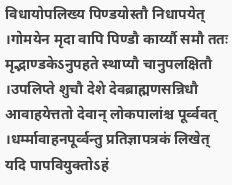विधायोपलिख्य पिण्डयोस्तौ निधापयेत् ।गोमयेन मृदा वापि पिण्डौ कार्य्यौ समौ ततः
मृद्भाण्डकेऽनुपहते स्थाप्यौ चानुपलक्षितौ ।उपलिप्ते शुचौ देशे देवब्राह्मणसन्निधौ
आवाहयेत्ततो देवान् लोकपालांश्च पूर्व्ववत् ।धर्म्मावाहनपूर्व्वन्तु प्रतिज्ञापत्रकं लिखेत्
यदि पापवियुक्तोऽहं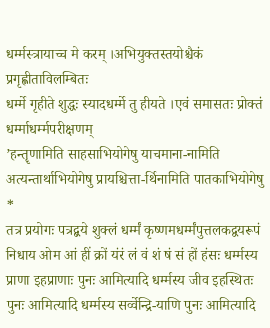धर्म्मस्त्रायाच्च मे करम् ।अभियुक्तस्तयोश्चैकं प्रगृह्णीताविलम्बितः
धर्म्मे गृहीते शुद्धः स्यादधर्म्मे तु हीयते ।एवं समासतः प्रोक्तं धर्म्माधर्म्मपरीक्षणम्
’हन्तॄणामिति साहसाभियोगेषु याचमाना-नामिति अत्यन्तार्थाभियोगेषु प्रायश्चित्ता-र्थिनामिति पातकाभियोगेषु
*
तत्र प्रयोगः पत्रद्बये शुक्लं धर्म्मं कृष्णमधर्म्मंपुत्तलकद्वयरूपं निधाय ओम आं हीं क्रों यंरं लं वं शं षं सं हों हंसः धर्म्मस्य प्राणा इहप्राणाः पुनः आमित्यादि धर्म्मस्य जीव इहस्थितः पुनः आमित्यादि धर्म्मस्य सर्व्वेन्द्रि-याणि पुनः आमित्यादि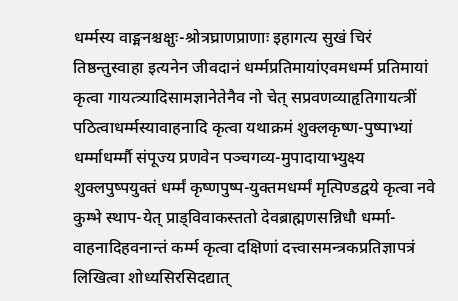धर्म्मस्य वाङ्मनश्चक्षुः-श्रोत्रघ्राणप्राणाः इहागत्य सुखं चिरं तिष्ठन्तुस्वाहा इत्यनेन जीवदानं धर्म्मप्रतिमायांएवमधर्म्म प्रतिमायां कृत्वा गायत्त्र्यादिसामज्ञानेतेनैव नो चेत् सप्रवणव्याहृतिगायत्त्रीं पठित्वाधर्म्मस्यावाहनादि कृत्वा यथाक्रमं शुक्लकृष्ण-पुष्पाभ्यां धर्म्माधर्म्मौ संपूज्य प्रणवेन पञ्चगव्य-मुपादायाभ्युक्ष्य शुक्लपुष्पयुक्तं धर्म्मं कृष्णपुष्प-युक्तमधर्म्मं मृत्पिण्डद्वये कृत्वा नवे कुम्भे स्थाप-येत् प्राड्विवाकस्ततो देवब्राह्मणसन्निधौ धर्म्मा-वाहनादिहवनान्तं कर्म्म कृत्वा दक्षिणां दत्त्वासमन्त्रकप्रतिज्ञापत्रं लिखित्वा शोध्यसिरसिदद्यात्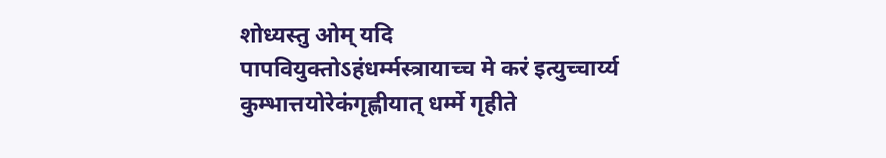शोध्यस्तु ओम् यदि पापवियुक्तोऽहंधर्म्मस्त्रायाच्च मे करं इत्युच्चार्य्य कुम्भात्तयोरेकंगृह्णीयात् धर्म्मे गृहीते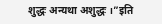शुद्धः अन्यथा अशुद्धः ।”इति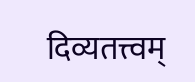दिव्यतत्त्वम्